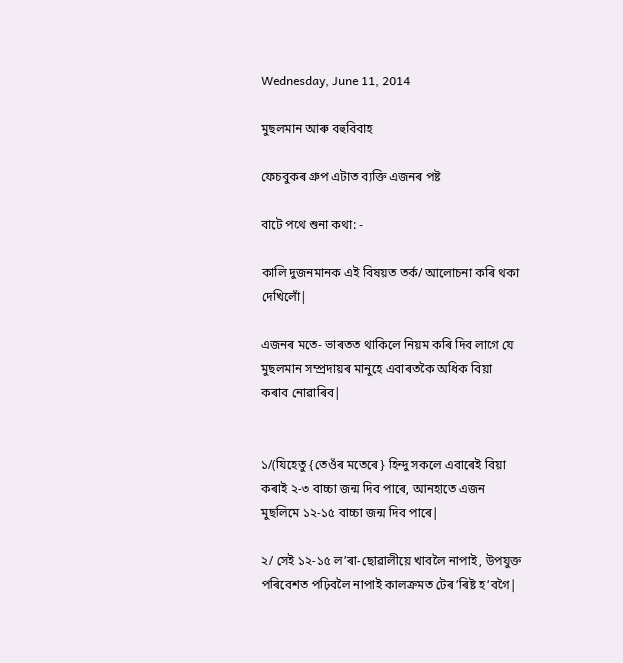Wednesday, June 11, 2014

মুছলমান আৰু বহুবিবাহ

ফেচবুকৰ গ্রুপ এটাত ব্যক্তি এজনৰ পষ্ট

বাটে পথে শুনা কথা: -

কালি দুজনমানক এই বিষয়ত তৰ্ক/ আলোচনা কৰি থকা দেখিলোঁ|

এজনৰ মতে- ভাৰতত থাকিলে নিয়ম কৰি দিব লাগে যে মুছলমান সম্প্ৰদায়ৰ মানুহে এবাৰতকৈ অধিক বিয়া কৰাব নোৱাৰিব|


১/(যিহেতু {তেওঁৰ মতেৰে} হিন্দু সকলে এবাৰেই বিয়া কৰাই ২-৩ বাচ্চা জন্ম দিব পাৰে, আনহাতে এজন মুছলিমে ১২-১৫ বাচ্চা জন্ম দিব পাৰে|

২/ সেই ১২-১৫ ল’ৰা-ছোৱালীয়ে খাবলৈ নাপাই, উপযুক্ত পৰিবেশত পঢ়িবলৈ নাপাই কালক্ৰমত টেৰ’ৰিষ্ট হ’বগৈ|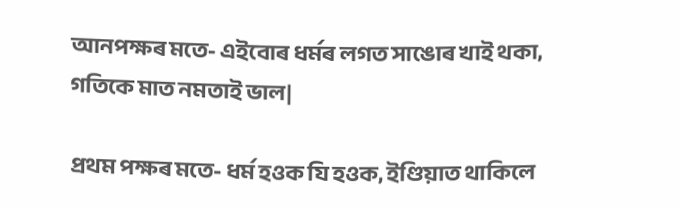আনপক্ষৰ মতে- এইবোৰ ধৰ্মৰ লগত সাঙোৰ খাই থকা, গতিকে মাত নমতাই ভাল|

প্ৰথম পক্ষৰ মতে- ধৰ্ম হওক যি হওক, ইণ্ডিয়াত থাকিলে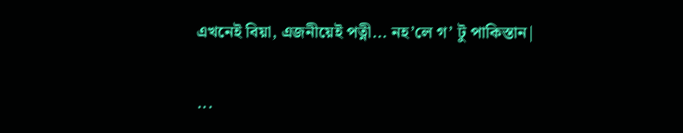এখনেই বিয়া, এজনীয়েই পত্নী... নহ’লে গ’ টু পাকিস্তান|

...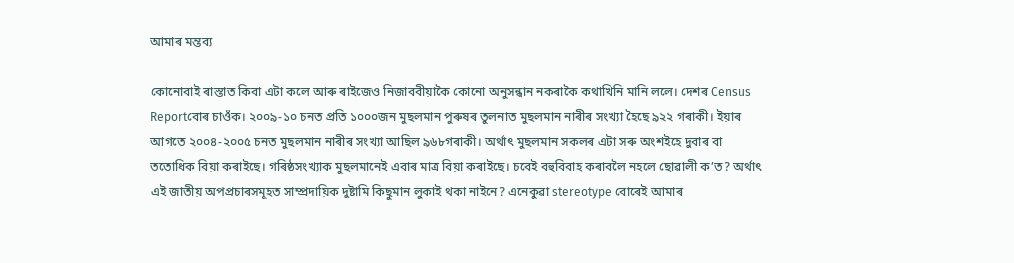আমাৰ মন্তব্য

কোনোবাই ৰাস্তাত কিবা এটা কলে আৰু ৰাইজেও নিজাববীয়াকৈ কোনো অনুসন্ধান নকৰাকৈ কথাখিনি মানি ললে। দেশৰ Census Reportবোৰ চাওঁক। ২০০৯-১০ চনত প্রতি ১০০০জন মুছলমান পুৰুষৰ তুলনাত মুছলমান নাৰীৰ সংখ্যা হৈছে ৯২২ গৰাকী। ইয়াৰ আগতে ২০০৪-২০০৫ চনত মুছলমান নাৰীৰ সংখ্যা আছিল ৯৬৮গৰাকী। অর্থাৎ মুছলমান সকলৰ এটা সৰু অংশইহে দুবাৰ বা ততোধিক বিয়া কৰাইছে। গৰিষ্ঠসংখ্যাক মুছলমানেই এবাৰ মাত্র বিয়া কৰাইছে। চবেই বহুবিবাহ কৰাবলৈ নহলে ছোৱালী ক’ত? অর্থাৎ এই জাতীয় অপপ্রচাৰসমূহত সাম্প্রদায়িক দুষ্টামি কিছুমান লুকাই থকা নাইনে? এনেকুৱা stereotype বোৰেই আমাৰ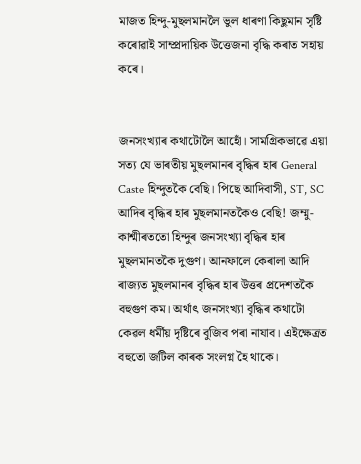মাজত হিন্দু-মুছলমানলৈ ভুল ধাৰণা কিছুমান সৃষ্টি কৰোৱাই সাম্প্রদায়িক উত্তেজনা বৃদ্ধি কৰাত সহায় কৰে।


জনসংখ্যাৰ কথাটোলৈ আহোঁ। সামগ্রিকভাৱে এয়া সত্য যে ভাৰতীয় মুছলমানৰ বৃদ্ধিৰ হাৰ General Caste হিন্দুতকৈ বেছি। পিছে আদিবাসী, ST, SC আদিৰ বৃদ্ধিৰ হাৰ মুছলমানতকৈও বেছি! জম্মু-কাশ্মীৰততো হিন্দুৰ জনসংখ্যা বৃদ্ধিৰ হাৰ মুছলমানতকৈ দুগুণ। আনফালে কেৰালা আদি ৰাজ্যত মুছলমানৰ বৃদ্ধিৰ হাৰ উত্তৰ প্রদেশতকৈ বহুগুণ কম। অর্থাৎ জনসংখ্যা বৃদ্ধিৰ কথাটো কেৱল ধর্মীয় দৃষ্টিৰে বুজিব পৰা নাযাব। এইক্ষেত্রত বহুতো জটিল কাৰক সংলগ্ন হৈ থাকে।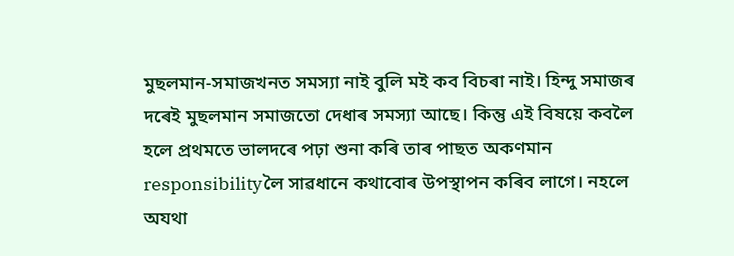মুছলমান-সমাজখনত সমস্যা নাই বুলি মই কব বিচৰা নাই। হিন্দু সমাজৰ দৰেই মুছলমান সমাজতো দেধাৰ সমস্যা আছে। কিন্তু এই বিষয়ে কবলৈ হলে প্রথমতে ভালদৰে পঢ়া শুনা কৰি তাৰ পাছত অকণমান responsibilityলৈ সাৱধানে কথাবোৰ উপস্থাপন কৰিব লাগে। নহলে অযথা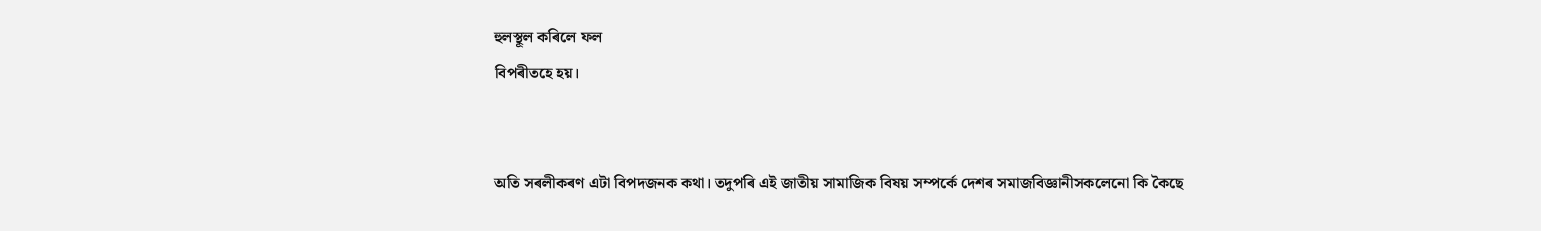হুলস্থূল কৰিলে ফল
বিপৰীতহে হয়।


অতি সৰলীকৰণ এটা বিপদজনক কথা। তদুপৰি এই জাতীয় সামাজিক বিষয় সম্পর্কে দেশৰ সমাজবিজ্ঞানীসকলেনো কি কৈছে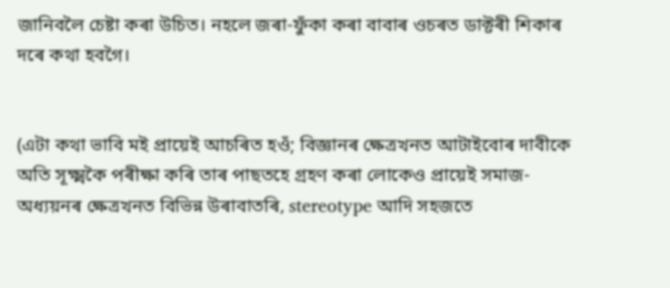জানিবলৈ চেষ্টা কৰা উচিত। নহলে জৰা-ফুঁকা কৰা বাবাৰ ওচৰত ডাক্টৰী শিকাৰ দৰে কথা হবগৈ।


(এটা কথা ভাবি মই প্রায়েই আচৰিত হওঁ; বিজ্ঞানৰ ক্ষেত্রখনত আটাইবোৰ দাবীকে অতি সূক্ষ্মকৈ পৰীক্ষা কৰি তাৰ পাছতহে গ্রহণ কৰা লোকেও প্রায়েই সমাজ-অধ্যয়নৰ ক্ষেত্রখনত বিভিন্ন উৰাবাতৰি, stereotype আদি সহজতে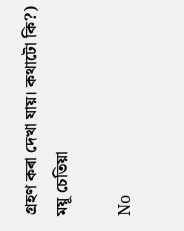গ্রহণ কৰা দেখা যায়। কথাটো কি?)
ময়ূ চেতিয়া

No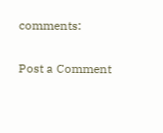comments:

Post a Comment